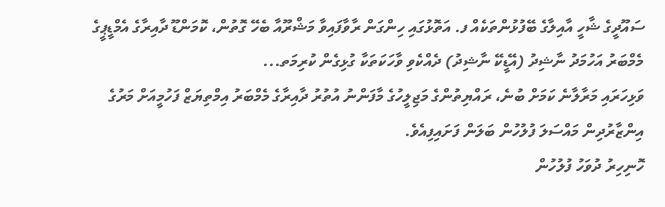ސައޫދީގެ ޝާހީ އާއިލާގެ ބޭފުޅުންތަކެއް ފ. އަތޮޅުގައި ހިންގަން ރާވާފައިވާ މަޝްރޫއާ ބެހޭ ގޮތުން، ކޮމަންޑޫ ދާއިރާގެ އެމްޑީޕީގެ މެމްބަރު އަހުމަދު ނާޝިދު (އޭޑީކޭ ނާޝިދު) ދެއްކެވި ވާހަކަތަކާ ގުޅިގެން ކުރިމަތ...
ވަޅިހަރައި މަރާލާނެ ކަމަށް ބުނެ، ރައްޔިތުންގެ މަޖިލީހުގެ މާފަންނު އުތުރު ދާއިރާގެ މެމްބަރު އިމްތިޔަޒް ފަހުމީއަށް މަރުގެ އިންޒާރުދިން މައްސަލަ ފުލުހުން ބަލަން ފަށައިފިއެވެ.
ހޮނިހިރު ދުވަހު ފުލުހުން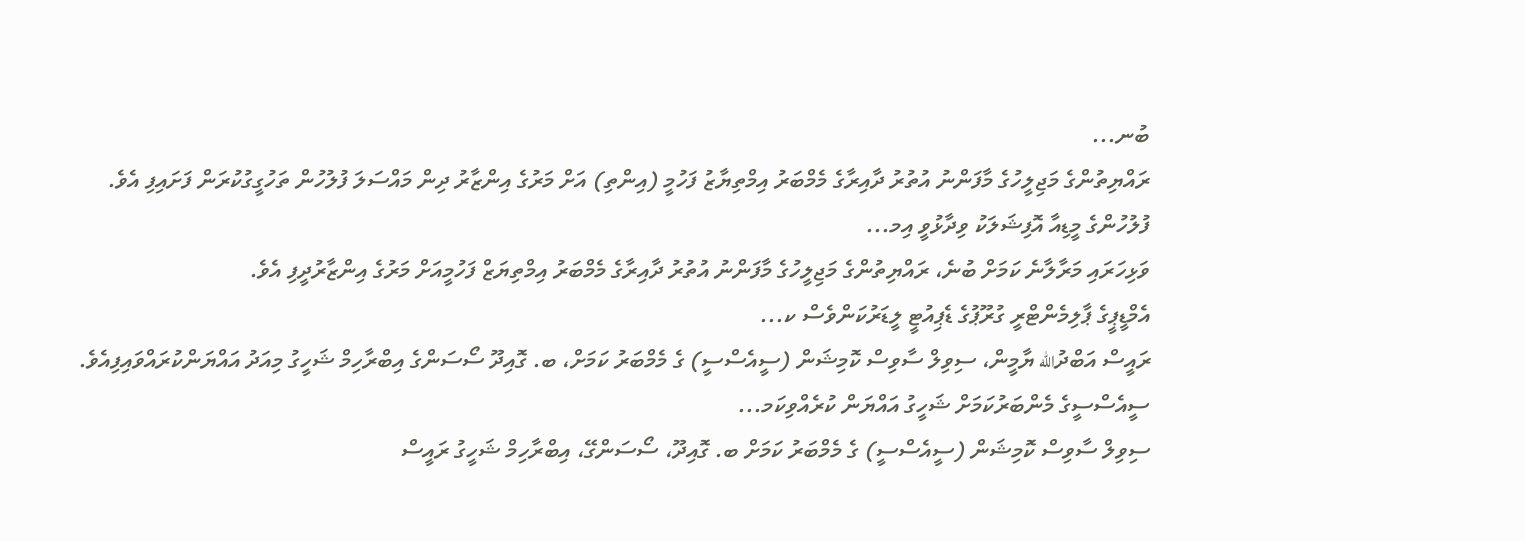ބުނ...
ރައްޔިތުންގެ މަޖިލީހުގެ މާފަންނު އުތުރު ދާއިރާގެ މެމްބަރު އިމްތިޔާޒު ފަހުމީ (އިންތި) އަށް މަރުގެ އިންޒާރު ދިން މައްސަލަ ފުލުހުން ތަހުގީގުކުރަން ފަށައިފި އެވެ.
ފުލުހުންގެ މީޑިއާ އޮފިޝަލަކު ވިދާޅުވީ އިމ...
ވަޅިހަރައި މަރާލާނެ ކަމަށް ބުނެ، ރައްޔިތުންގެ މަޖިލީހުގެ މާފަންނު އުތުރު ދާއިރާގެ މެމްބަރު އިމްތިޔަޒް ފަހުމީއަށް މަރުގެ އިންޒާރުދީފި އެވެ.
އެމްޑީޕީގެ ޕާލިމެންޓްރީ ގުރޫޕުގެ ޑެޕިއުޓީ ލީޑަރުކަންވެސް ކ...
ރައީސް އަބްދުالله ޔާމީން، ސިވިލް ސާވިސް ކޮމިޝަން (ސީއެސްސީ) ގެ މެމްބަރު ކަމަށް، ބ. ގޮއިދޫ ސޯސަންގެ އިބްރާހިމް ޝަހީގު މިއަދު އައްޔަންކުރައްވައިފިއެވެ.
ސީއެސްސީގެ މެންބަރުކަމަށް ޝަހީގު އައްޔަން ކުރެއްވިކަމ...
ސިވިލް ސާވިސް ކޮމިޝަން (ސީއެސްސީ) ގެ މެމްބަރު ކަމަށް ބ. ގޮއިދޫ، ސޯސަންގޭ، އިބްރާހިމް ޝަހީގު ރައީސް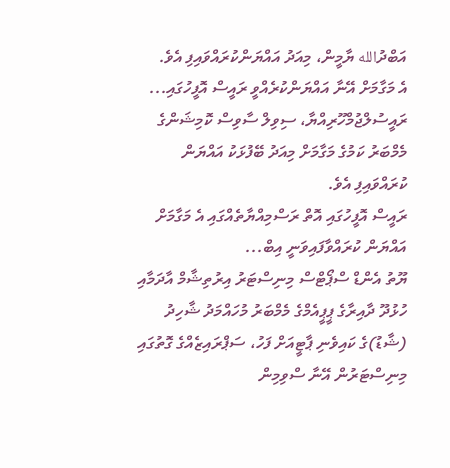އަބްދުالله ޔާމީން، މިއަދު އައްޔަންކުރައްވައިފި އެވެ.
އެ މަގާމަށް އޭނާ އައްޔަންކުރެއްވީ ރައީސް އޮފީހުގައި...
ރައީސުލްޖުމްހޫރިއްޔާ، ސިވިލް ސާވިސް ކޮމިޝަންގެ މެމްބަރު ކަމުގެ މަގާމަށް މިއަދު ބޭފުޅަކު އައްޔަން ކުރައްވައިފި އެވެ.
ރައީސް އޮފީހުގައި އޮތް ރަސްމިއްޔާތެއްގައި އެ މަގާމަށް އައްޔަން ކުރައްވާފައިވަނީ އިބް...
ޔޫތު އެންޑް ސްޕޯޓްސް މިނިސްޓަރު އިރުތިޝާމް އާދަމާއި ހުޅުދޫ ދާއިރާގެ ޕީޕީއެމްގެ މެމްބަރު މުހައްމަދު ޝާހިދު (ޝާޑު)ގެ ކައިވެނި ޕާޓީއަށް ފަހު، ސަޕްރައިޒެއްގެ ގޮތުގައި މިނިސްޓަރުން އޭނާ ސްވިމިން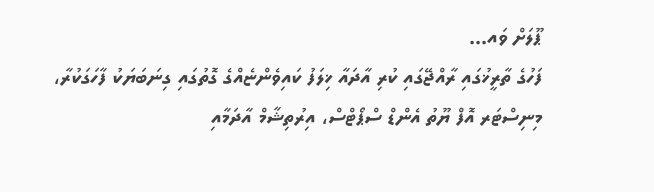ޕޫލަށް ވައ...
ފަހުގެ ތާރީޚުގައި ރާއްޖޭގައި ކުރި އާދައާ ޚިލަފު ކައިވެންޏެއްގެ ގޮތުގައި ގިނަބަޔަކު ފާހަގަކުރާ، މިނިސްޓަރ އޮފް ޔޫތު އެންޑް ސްޕޯޓްސް، އިރުތިޝާމް އާދަމާއި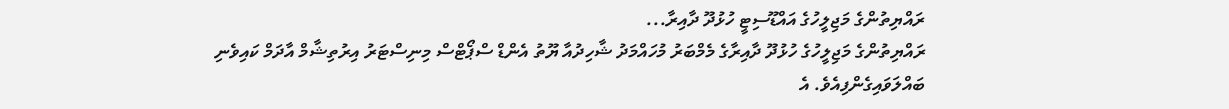ރައްޔިތުންގެ މަޖިލީހުގެ އައްޑޫސިޓީ ހުޅުދޫ ދާއިރާ...
ރައްޔިތުންގެ މަޖިލީހުގެ ހުޅުދޫ ދާއިރާގެ މެމްބަރު މުހައްމަދު ޝާހިދުއާ ޔޫތު އެންޑް ސްޕޯޓްސް މިނިސްޓަރު އިރުތިޝާމް އާދަމް ކައިވެނި ބައްލަވައިގެންފިއެވެ. އެ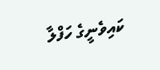ކައިވެނީގެ ހަފްލާ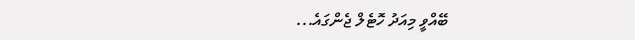ބޭއްވީ މިއަދު ހޮޓެލް ޖެންގައެ...